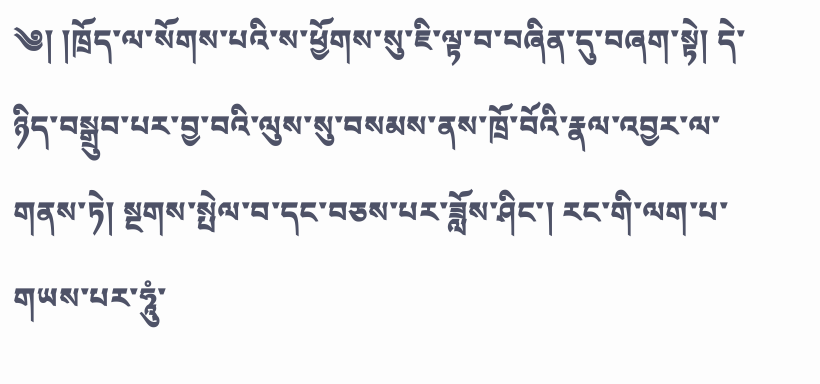༄། །ཁྲོད་ལ་སོགས་པའི་ས་ཕྱོགས་སུ་ཇི་ལྟ་བ་བཞིན་དུ་བཞག་སྟེ། དེ་ཉིད་བསྒྲུབ་པར་བྱ་བའི་ལུས་སུ་བསམས་ནས་ཁྲོ་བོའི་རྣལ་འབྱར་ལ་གནས་ཏེ། སྔགས་སྤེལ་བ་དང་བཅས་པར་ཟློས་ཤིང་། རང་གི་ལག་པ་གཡས་པར་ཧཱུཾ་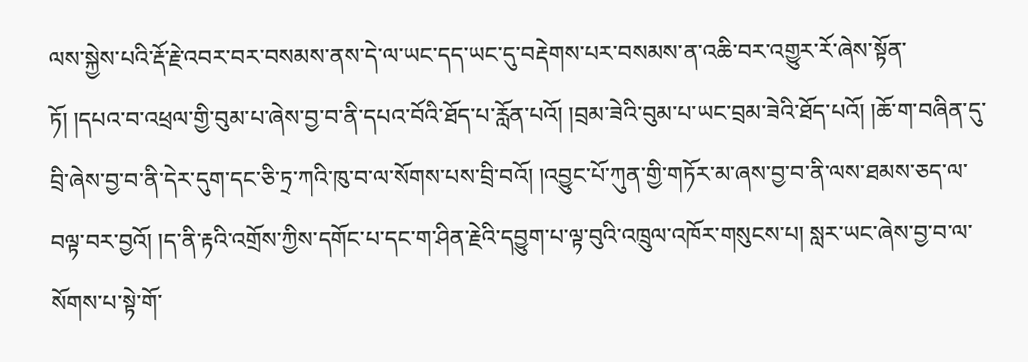ལས་སྐྱེས་པའི་རྡོ་རྗེ་འབར་བར་བསམས་ནས་དེ་ལ་ཡང་དད་ཡང་དུ་བརྡེགས་པར་བསམས་ན་འཆི་བར་འགྱུར་རོ་ཞེས་སྟོན་ཏོ། །དཔའ་བ་འཕྲལ་གྱི་བུམ་པ་ཞེས་བྱ་བ་ནི་དཔའ་བོའི་ཐོད་པ་རློན་པའོ། །བྲམ་ཟེའི་བུམ་པ་ཡང་བྲམ་ཟེའི་ཐོད་པའོ། །ཆོ་ག་བཞིན་དུ་བྲི་ཞེས་བྱ་བ་ནི་དེར་དུག་དང་ཅི་ཏྲ་ཀའི་ཁུ་བ་ལ་སོགས་པས་བྲི་བའོ། །འབྱུང་པོ་ཀུན་གྱི་གཏོར་མ་ཞས་བྱ་བ་ནི་ལས་ཐམས་ཅད་ལ་བལྟ་བར་བྱའོ། །ད་ནི་རྟའི་འགྲོས་ཀྱིས་དགོང་པ་དང་ག་ཤིན་རྗེའི་དབྱུག་པ་ལྟ་བུའི་འཁྲུལ་འཁོར་གསུངས་པ། སླར་ཡང་ཞེས་བྱ་བ་ལ་སོགས་པ་སྟེ་གོ་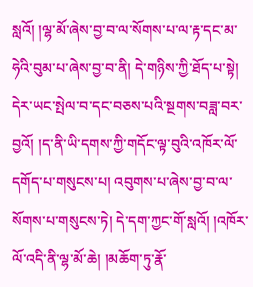སླའོ། །ལྷ་མོ་ཞེས་བྱ་བ་ལ་སོགས་པ་ལ་རྟ་དང་མ་ཧེའི་བུམ་པ་ཞེས་བྱ་བ་ནི། དེ་གཉིས་ཀྱི་ཐོད་པ་སྟེ། དེར་ཡང་སྤེལ་བ་དང་བཅས་པའི་སྔགས་བཟླ་བར་བྱའོ། །ད་ནི་ཡི་དགས་ཀྱི་གདོང་ལྟ་བུའི་འཁོར་ལོ་དགོད་པ་གསུངས་པ། འབུགས་པ་ཞེས་བྱ་བ་ལ་སོགས་པ་གསུངས་ཏེ། དེ་དག་ཀྱང་གོ་སླའོ། །འཁོར་ལོ་འདི་ནི་ལྷ་མོ་ཆེ། །མཆོག་ཏུ་རྣོ་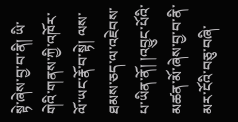སྟེ་ཞེས་བྱ་བ་ནི། ཡི་གེའི་གནས་ཀྱི་འཁོར་ལོ་ཡང་རྣོ་བ་སྟེ། ལས་ཐམས་ཅད་ལ་འཇེབས་པ་ཡིན་ནོ། །འབྱུང་པོའི་མཚན་མོ་ཞེས་བྱ་བ་ནི་མར་ངོའི་བཅུ་བཞི་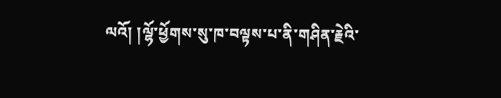ལའོ། །ལྷོ་ཕྱོགས་སུ་ཁ་བལྟས་པ་ནི་གཤིན་རྗེའི་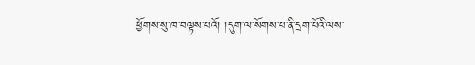ཕྱོགས་སུ་ཁ་བལྟས་པའོ། །དུག་ལ་སོགས་པ་ནི་དྲག་པོའི་ལས་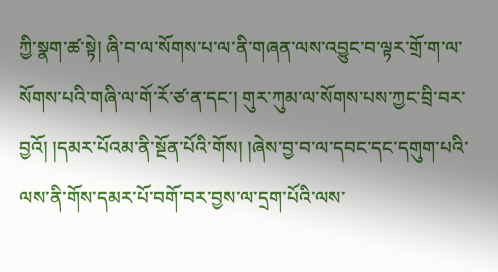ཀྱི་སྣག་ཚ་སྟེ། ཞི་བ་ལ་སོགས་པ་ལ་ནི་གཞན་ལས་འབྱུང་བ་ལྟར་གྲོ་ག་ལ་སོགས་པའི་གཞི་ལ་གོ་རོ་ཙ་ན་དང་། གུར་ཀུམ་ལ་སོགས་པས་ཀྱང་བྲི་བར་བྱའོ། །དམར་པོའམ་ནི་སྔོན་པོའི་གོས། །ཞེས་བྱ་བ་ལ་དབང་དང་དགུག་པའི་ལས་ནི་གོས་དམར་པོ་བགོ་བར་བྱས་ལ་དྲག་པོའི་ལས་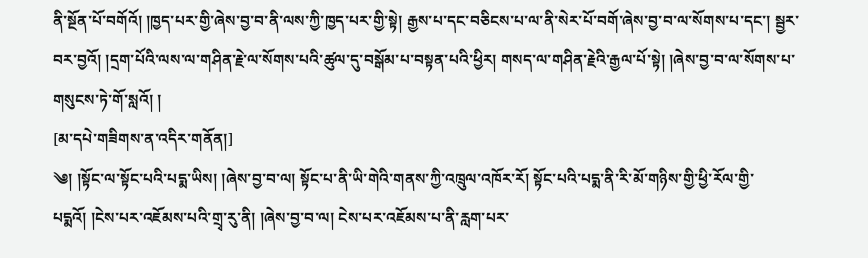ནི་སྔོན་པོ་བགོའོ། །ཁྱད་པར་གྱི་ཞེས་བྱ་བ་ནི་ལས་ཀྱི་ཁྱད་པར་གྱི་སྟེ། རྒྱས་པ་དང་བཅིངས་པ་ལ་ནི་སེར་པོ་བགོ་ཞེས་བྱ་བ་ལ་སོགས་པ་དང་། སྦྱར་བར་བྱའོ། །དྲག་པོའི་ལས་ལ་གཤིན་རྗེ་ལ་སོགས་པའི་ཚུལ་དུ་བསྒོམ་པ་བསྟན་པའི་ཕྱིར། གསད་ལ་གཤིན་རྗེའི་རྒྱལ་པོ་སྟེ། །ཞེས་བྱ་བ་ལ་སོགས་པ་གསུངས་ཏེ་གོ་སླའོ། །
[མ་དཔེ་གཟིགས་ན་འདིར་གནོན།]
༄། །སྟོང་ལ་སྟོང་པའི་པདྨ་ཡིས། །ཞེས་བྱ་བ་ལ། སྟོང་པ་ནི་ཡི་གེའི་གནས་ཀྱི་འཁྲུལ་འཁོར་རོ། སྟོང་པའི་པདྨ་ནི་རི་མོ་གཉིས་གྱི་ཕྱི་རོལ་གྱི་པདྨའོ། །ངེས་པར་འཇོམས་པའི་གྲྭ་རུ་ནི། །ཞེས་བྱ་བ་ལ། ངེས་པར་འཇོམས་པ་ནི་རླག་པར་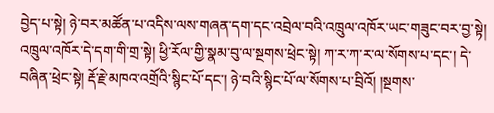བྱེད་པ་སྟེ། ཉེ་བར་མཚོན་པ་འདིས་ལས་གཞན་དག་དང་འབྲེལ་བའི་འཁྲུལ་འཁོར་ཡང་གཟུང་བར་བྱ་སྟེ། འཁྲུལ་འཁོར་དེ་དག་གི་གྲ་སྟེ། ཕྱི་རོལ་གྱི་སྣམ་བུ་ལ་སྔགས་ཕྲེང་སྟེ། ཀ་ར་ཀ་ར་ལ་སོགས་པ་དང་། དེ་བཞིན་ཕྲེང་སྟེ། རྡོ་རྗེ་མཁའ་འགྲོའི་སྙིང་པོ་དང་། ཉེ་བའི་སྙིང་པོ་ལ་སོགས་པ་བྲིའོ། །སྔགས་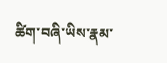ཚིག་བཞི་ཡིས་རྣམ་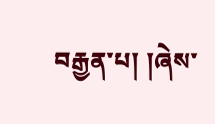བརྒྱན་པ། །ཞེས་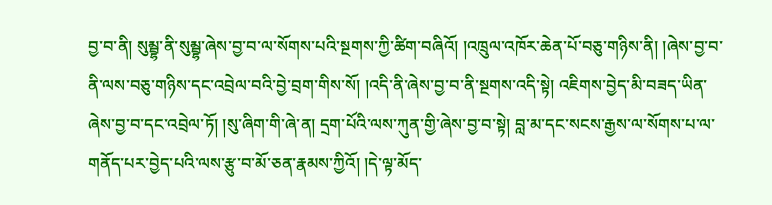བྱ་བ་ནི། སུམྦྷ་ནི་སུམྦྷ་ཞེས་བྱ་བ་ལ་སོགས་པའི་སྔགས་ཀྱི་ཚིག་བཞིའོ། །འཁྲུལ་འཁོར་ཆེན་པོ་བཅུ་གཉིས་ནི། །ཞེས་བྱ་བ་ནི་ལས་བཅུ་གཉིས་དང་འབྲེལ་བའི་བྱེ་བྲག་གིས་སོ། །འདི་ནི་ཞེས་བྱ་བ་ནི་སྔགས་འདི་སྟེ། འཇིགས་བྱེད་མི་བཟད་ཡིན་ཞེས་བྱ་བ་དང་འབྲེལ་ཏོ། །སུ་ཞིག་གི་ཞེ་ན། དྲག་པོའི་ལས་ཀུན་གྱི་ཞེས་བྱ་བ་སྟེ། བླ་མ་དང་སངས་རྒྱས་ལ་སོགས་པ་ལ་གནོད་པར་བྱེད་པའི་ལས་རྩུ་བ་མོ་ཅན་རྣམས་ཀྱིའོ། །དེ་ལྟ་མོད་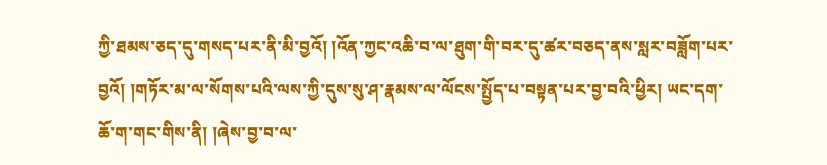ཀྱི་ཐམས་ཅད་དུ་གསད་པར་ནི་མི་བྱའོ། །འོན་ཀྱང་འཆི་བ་ལ་ཐུག་གི་བར་དུ་ཚར་བཅད་ནས་སླར་བཟློག་པར་བྱའོ། །གཏོར་མ་ལ་སོགས་པའི་ལས་ཀྱི་དུས་སུ་ཤ་རྣམས་ལ་ལོངས་སྤྱོད་པ་བསྟན་པར་བྱ་བའི་ཕྱིར། ཡང་དག་ཆོ་ག་གང་གིས་ནི། །ཞེས་བྱ་བ་ལ་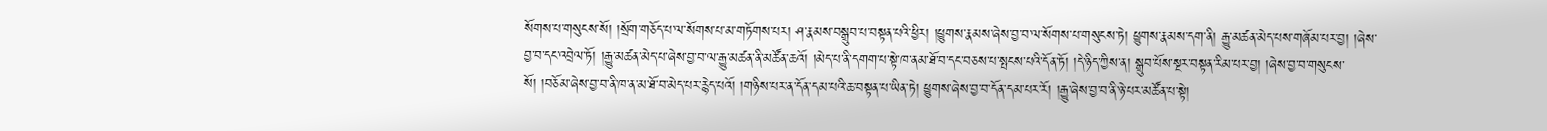སོགས་པ་གསུངས་སོ། །སྲོག་གཅོད་པ་ལ་སོགས་པ་མ་གཏོགས་པར། ཤ་རྣམས་བསྒྲུབ་པ་བསྟན་པའི་ཕྱིར། །ཕྱུགས་རྣམས་ཞེས་བྱ་བ་ལ་སོགས་པ་གསུངས་ཏེ། ཕྱུགས་རྣམས་དག་ནི། རྒྱུ་མཚན་མེད་པས་གཞོམ་པར་བྱ། །ཞེས་བྱ་བ་དང་འབྲེལ་ཏོ། །རྒྱུ་མཚན་མེད་པ་ཞེས་བྱ་བ་ལ་རྒྱུ་མཚན་ནི་མཚོན་ཆའོ། །མེད་པ་ནི་དགག་པ་སྟེ་ཁ་ནམ་ཐོ་བ་དང་བཅས་པ་སྤངས་པའི་དོན་ཏོ། །དེ་ཉིད་ཀྱིས་ན། སྒྲུབ་པོས་སྔར་བསྟན་རིམ་པར་བྱ། །ཞེས་བྱ་བ་གསུངས་སོ། །བཅོམ་ཞེས་བྱ་བ་ནི་ཁ་ན་མ་ཐོ་བ་མེད་པར་རྙེད་པའོ། །གཉིས་པར་ན་དོན་དམ་པའི་ཆ་བསྟན་པ་ཡིན་ཏེ། ཕྱུགས་ཞེས་བྱ་བ་དོན་དམ་པར་རོ། །རྒྱུ་ཞེས་བྱ་བ་ནི་ཉེ་པར་མཚོན་པ་སྟེ།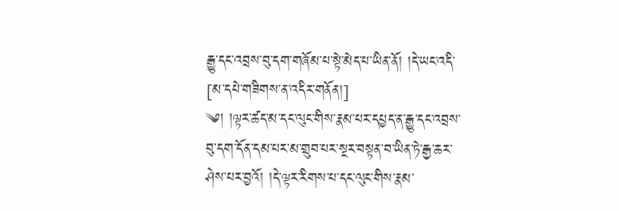རྒྱུ་དང་འབྲས་བུ་དག་གཞོམ་པ་སྟེ་མེད་པ་ཡིན་ནོ། །དེ་ཡང་འདི་
[མ་དཔེ་གཟིགས་ན་འདིར་གནོན།]
༄། །ལྟར་ཚད་མ་དང་ལུང་གིས་རྣམ་པར་དཔྱད་ན་རྒྱུ་དང་འབྲས་བུ་དག་དོན་དམ་པར་མ་གྲུབ་པར་སྔར་བསྟན་བ་ཡིན་ཏེ་རྒྱ་ཆར་ཤེས་པར་བྱའོ། །དེ་ལྟར་རིགས་པ་དང་ལུང་གིས་རྣམ་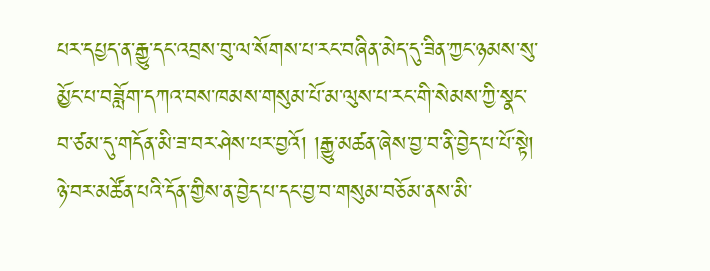པར་དཔྱད་ན་རྒྱུ་དང་འབྲས་བུ་ལ་སོགས་པ་རང་བཞིན་མེད་དུ་ཟིན་ཀྱང་ཉམས་སུ་མྱོང་པ་བཟློག་དཀའ་བས་ཁམས་གསུམ་པོ་མ་ལུས་པ་རང་གི་སེམས་ཀྱི་སྣང་བ་ཙམ་དུ་གདོན་མི་ཟ་བར་ཤེས་པར་བྱའོ། །རྒྱུ་མཚན་ཞེས་བྱ་བ་ནི་བྱེད་པ་པོ་སྟེ། ཉེ་བར་མཚོན་པའི་དོན་གྱིས་ན་བྱེད་པ་དང་བྱ་བ་གསུམ་བཅོམ་ནས་མི་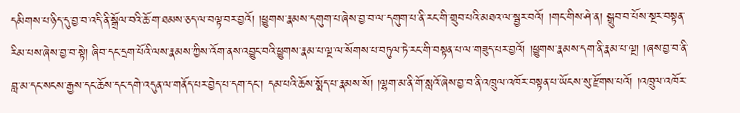དམིགས་པ་ཉིད་དུ་བྱ་བ་འདི་ནི་སྒྲོལ་བའི་ཆོ་ག་ཐམས་ཅད་ལ་བལྟ་བར་བྱའོ། །ཕྱུགས་རྣམས་དགུག་པ་ཞེས་བྱ་བ་ལ་དགུག་པ་ནི་རང་གི་གྲུབ་པའི་མཐའ་ལ་སྦྱར་བའོ། །གང་གིས་ཤེ་ན། སྒྲུབ་བ་པོས་སྔར་བསྟན་རིམ་པས་ཞེས་བྱ་བ་སྟེ། ཞིབ་དང་དྲག་པོའི་ལས་རྣམས་ཀྱིས་འོག་ནས་འབྱུང་བའི་ཕྱུགས་རྣམ་པ་ལྔ་ལ་སོགས་པ་བཏུལ་ཏེ་རང་གི་བསྟན་པ་ལ་གཟུད་པར་བྱའོ། །ཕྱུགས་རྣམས་དག་ནི་རྣམ་པ་ལྔ། །ཞས་བྱ་བ་ནི་བླ་མ་དང་སངས་རྒྱས་དང་ཆོས་དང་དགེ་འདུན་ལ་གནོད་པར་བྱེད་པ་དག་དང་། དམ་པའི་ཆོས་སྨོད་པ་རྣམས་སོ། །ལྷག་མ་ནི་གོ་སླའོ་ཞེས་བྱ་བ་ནི་འཁྲུལ་འཁོར་བསྟན་པ་ཡོངས་སུ་རྫོགས་པའོ། །འཁྲུལ་འཁོར་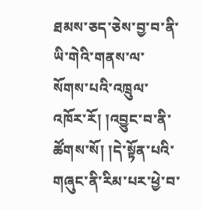ཐམས་ཅད་ཅེས་བྱ་བ་ནི་ཡི་གེའི་གནས་ལ་སོགས་པའི་འཁྲུལ་འཁོར་རོ། །འབྱུང་བ་ནི་ཚོགས་སོ། །དེ་སྟོན་པའི་གཞུང་ནི་རིམ་པར་ཕྱེ་བ་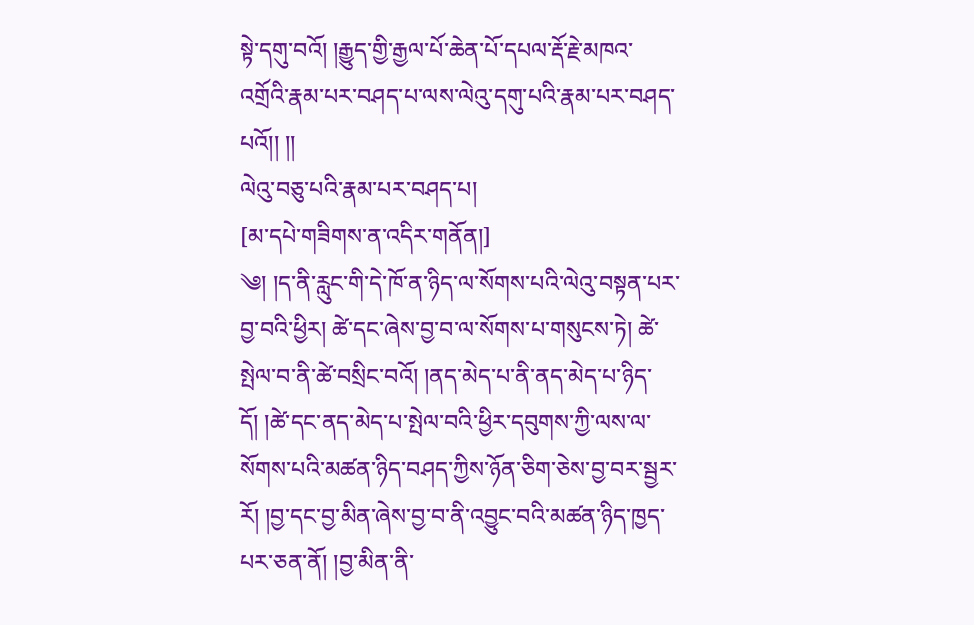སྟེ་དགུ་བའོ། །རྒྱུད་གྱི་རྒྱལ་པོ་ཆེན་པོ་དཔལ་རྡོ་རྗེ་མཁའ་འགྲོའི་རྣམ་པར་བཤད་པ་ལས་ལེའུ་དགུ་པའི་རྣམ་པར་བཤད་པའོ།། །།
ལེའུ་བཅུ་པའི་རྣམ་པར་བཤད་པ།
[མ་དཔེ་གཟིགས་ན་འདིར་གནོན།]
༄། །ད་ནི་རླུང་གི་དེ་ཁོ་ན་ཉིད་ལ་སོགས་པའི་ལེའུ་བསྟན་པར་བྱ་བའི་ཕྱིར། ཚེ་དང་ཞེས་བྱ་བ་ལ་སོགས་པ་གསུངས་ཏེ། ཚེ་སྤེལ་བ་ནི་ཚེ་བསྲིང་བའོ། །ནད་མེད་པ་ནི་ནད་མེད་པ་ཉིད་དོ། །ཚེ་དང་ནད་མེད་པ་སྤེལ་བའི་ཕྱིར་དབུགས་ཀྱི་ལས་ལ་སོགས་པའི་མཚན་ཉིད་བཤད་ཀྱིས་ཉོན་ཅིག་ཅེས་བྱ་བར་སྦྱར་རོ། །བྱ་དང་བྱ་མིན་ཞེས་བྱ་བ་ནི་འབྱུང་བའི་མཚན་ཉིད་ཁྱད་པར་ཅན་ནོ། །བྱ་མིན་ནི་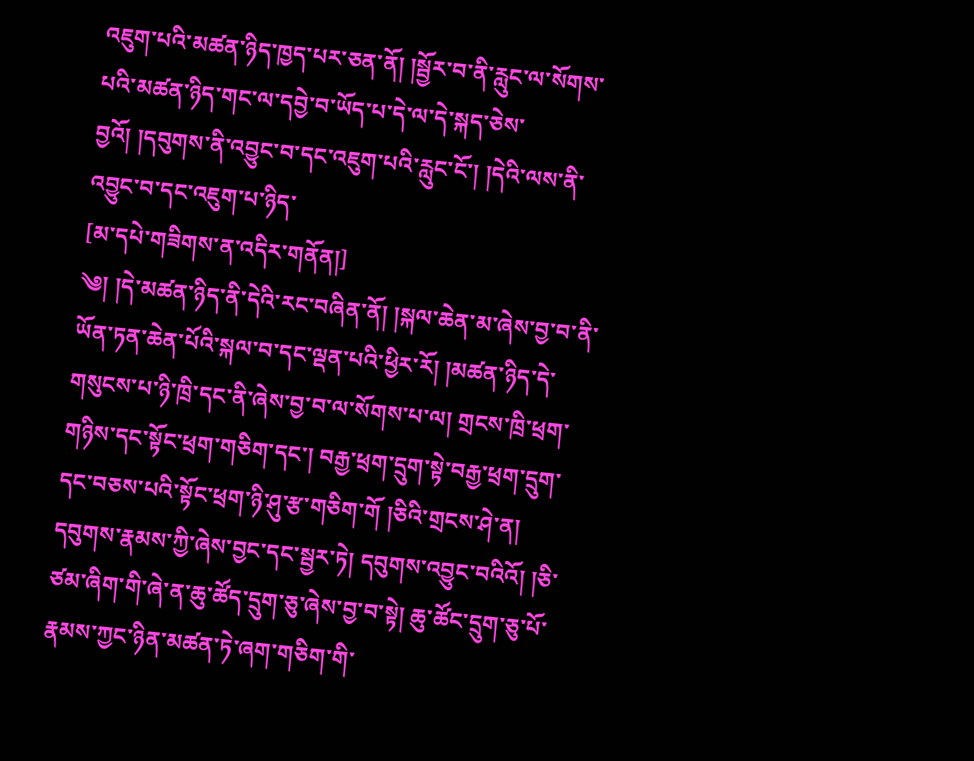འཇུག་པའི་མཚན་ཉིད་ཁྱད་པར་ཅན་ནོ། །སྦྱོར་བ་ནི་རླུང་ལ་སོགས་པའི་མཚན་ཉིད་གང་ལ་དབྱེ་བ་ཡོད་པ་དེ་ལ་དེ་སྐད་ཅེས་བྱའོ། །དབུགས་ནི་འབྱུང་བ་དང་འཇུག་པའི་རླུང་ངོ་། །དེའི་ལས་ནི་འབྱུང་བ་དང་འཇུག་པ་ཉིད་
[མ་དཔེ་གཟིགས་ན་འདིར་གནོན།]
༄། །དེ་མཚན་ཉིད་ནི་དེའི་རང་བཞིན་ནོ། །སྐལ་ཆེན་མ་ཞེས་བྱ་བ་ནི་ཡོན་ཏན་ཆེན་པོའི་སྐལ་བ་དང་ལྡན་པའི་ཕྱིར་རོ། །མཚན་ཉིད་དེ་གསུངས་པ་ཉི་ཁྲི་དང་ནི་ཞེས་བྱ་བ་ལ་སོགས་པ་ལ། གྲངས་ཁྲི་ཕྲག་གཉིས་དང་སྟོང་ཕྲག་གཅིག་དང་། བརྒྱ་ཕྲག་དྲུག་སྟེ་བརྒྱ་ཕྲག་དྲུག་དང་བཅས་པའི་སྟོང་ཕྲག་ཉི་ཤུ་རྩ་གཅིག་གོ །ཅིའི་གྲངས་ཤེ་ན། དབུགས་རྣམས་ཀྱི་ཞེས་བྱང་དང་སྦྱར་ཏེ། དབུགས་འབྱུང་བའིའོ། །ཅི་ཙམ་ཞིག་གི་ཞེ་ན་ཆུ་ཚོད་དྲུག་ཅུ་ཞེས་བྱ་བ་སྟེ། ཆུ་ཚོང་དྲུག་ཅུ་པོ་རྣམས་ཀྱང་ཉིན་མཚན་ཏེ་ཞག་གཅིག་གི་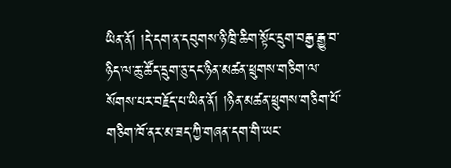ཡིན་ནོ། །དེ་དག་ན་དབུགས་ཉི་ཁྲི་ཆིག་སྟོང་དྲུག་བརྒྱ་རྒྱུ་བ་ཉིད་ལ་ཆུ་ཚོད་དྲུག་ཅུ་དང་ཉིན་མཚན་ཕྲུགས་གཅིག་ལ་སོགས་པར་བརྗོད་པ་ཡིན་ནོ། །ཉིན་མཚན་ཕྲུགས་གཅིག་པོ་གཅིག་ཁོ་ནར་མ་ཟད་ཀྱི་གཞན་དག་གི་ཡང་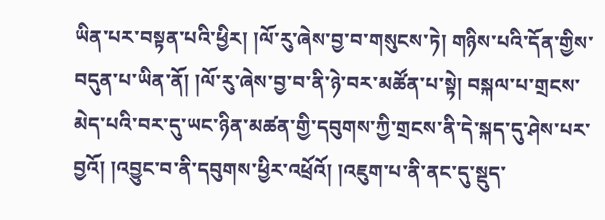ཡིན་པར་བསྟན་པའི་ཕྱིར། །ལོ་རུ་ཞེས་བྱ་བ་གསུངས་ཏེ། གཉིས་པའི་དོན་གྱིས་བདུན་པ་ཡིན་ནོ། །ལོ་རུ་ཞེས་བྱ་བ་ནི་ཉེ་བར་མཚོན་པ་སྟེ། བསྐལ་པ་གྲངས་མེད་པའི་བར་དུ་ཡང་ཉིན་མཚན་གྱི་དབུགས་ཀྱི་གྲངས་ནི་དེ་སྐད་དུ་ཤེས་པར་བྱའོ། །འབྱུང་བ་ནི་དབུགས་ཕྱིར་འཕྲོའོ། །འཇུག་པ་ནི་ནང་དུ་སྡུད་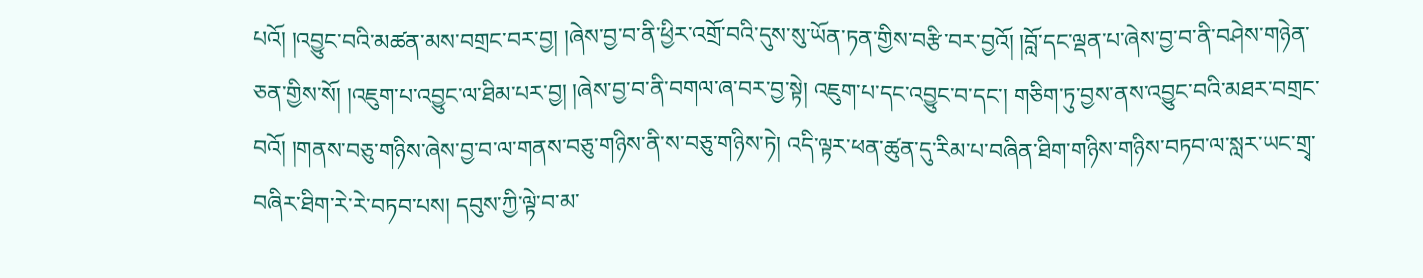པའོ། །འབྱུང་བའི་མཚན་མས་བགྲང་བར་བྱ། །ཞེས་བྱ་བ་ནི་ཕྱིར་འགྲོ་བའི་དུས་སུ་ཡོན་ཏན་གྱིས་བརྩི་བར་བྱའོ། །བློ་དང་ལྡན་པ་ཞེས་བྱ་བ་ནི་བཤེས་གཉེན་ཅན་གྱིས་སོ། །འཇུག་པ་འབྱུང་ལ་ཐིམ་པར་བྱ། །ཞེས་བྱ་བ་ནི་བགལ་ཞ་བར་བྱ་སྟེ། འཇུག་པ་དང་འབྱུང་བ་དང་། གཅིག་ཏུ་བྱས་ནས་འབྱུང་བའི་མཐར་བགྲང་བའོ། །གནས་བཅུ་གཉིས་ཞེས་བྱ་བ་ལ་གནས་བཅུ་གཉིས་ནི་ས་བཅུ་གཉིས་ཏེ། འདི་ལྟར་ཕན་ཚུན་དུ་རིམ་པ་བཞིན་ཐིག་གཉིས་གཉིས་བཏབ་ལ་སླར་ཡང་གྲྭ་བཞིར་ཐིག་རེ་རེ་བཏབ་པས། དབུས་ཀྱི་ལྟེ་བ་མ་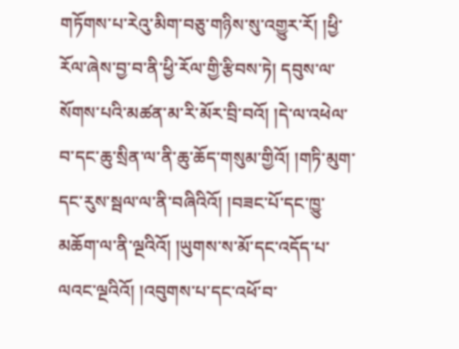གཏོགས་པ་རེའུ་མིག་བཅུ་གཉིས་སུ་འགྱུར་རོ། །ཕྱི་རོལ་ཞེས་བྱ་བ་ནི་ཕྱི་རོལ་གྱི་རྩིབས་ཏེ། དབུས་ལ་སོགས་པའི་མཚན་མ་རི་མོར་བྲི་བའོ། །དེ་ལ་འཕེལ་བ་དང་ཆུ་སྲིན་ལ་ནི་ཆུ་ཆོད་གསུམ་གྱིའོ། །གཏི་མུག་དང་རུས་སྦལ་ལ་ནི་བཞིའིའོ། །བཟང་པོ་དང་ཁྱུ་མཆོག་ལ་ནི་ལྔའིའོ། །ཡུགས་ས་མོ་དང་འདོད་པ་ལའང་ལྔའིའོ། །འབུགས་པ་དང་འཕོ་བ་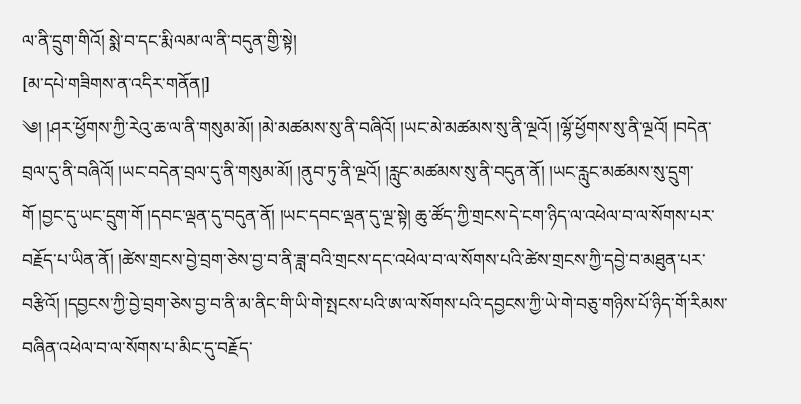ལ་ནི་དྲུག་གིའོ། སྨེ་བ་དང་རྨི་ལམ་ལ་ནི་བདུན་གྱི་སྟེ།
[མ་དཔེ་གཟིགས་ན་འདིར་གནོན།]
༄། །ཤར་ཕྱོགས་ཀྱི་རེའུ་ཆ་ལ་ནི་གསུམ་མོ། །མེ་མཚམས་སུ་ནི་བཞིའོ། །ཡང་མེ་མཚམས་སུ་ནི་ལྔའོ། །ལྷོ་ཕྱོགས་སུ་ནི་ལྔའོ། །བདེན་བྲལ་དུ་ནི་བཞིའོ། །ཡང་བདེན་བྲལ་དུ་ནི་གསུམ་མོ། །ནུབ་ཏུ་ནི་ལྔའོ། །རླུང་མཚམས་སུ་ནི་བདུན་ནོ། །ཡང་རླུང་མཚམས་སུ་དྲུག་གོ །བྱང་དུ་ཡང་དྲུག་གོ །དབང་ལྡན་དུ་བདུན་ནོ། །ཡང་དབང་ལྡན་དུ་ལྔ་སྟེ། ཆུ་ཚོད་ཀྱི་གྲངས་དེ་ངག་ཉིད་ལ་འཕེལ་བ་ལ་སོགས་པར་བརྗོད་པ་ཡིན་ནོ། །ཚེས་གྲངས་བྱེ་བྲག་ཅེས་བྱ་བ་ནི་ཟླ་བའི་གྲངས་དང་འཕེལ་བ་ལ་སོགས་པའི་ཚེས་གྲངས་ཀྱི་དབྱེ་བ་མཐུན་པར་བརྩིའོ། །དབྱངས་ཀྱི་བྱེ་བྲག་ཅེས་བྱ་བ་ནི་མ་ནིང་གི་ཡི་གེ་སྤངས་པའི་ཨ་ལ་སོགས་པའི་དབྱངས་ཀྱི་ཡེ་གེ་བཅུ་གཉིས་པོ་ཉིད་གོ་རིམས་བཞིན་འཕེལ་བ་ལ་སོགས་པ་མིང་དུ་བརྗོད་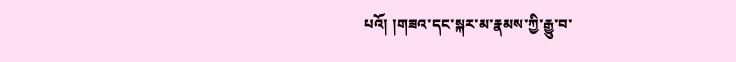པའོ། །གཟའ་དང་སྐར་མ་རྣམས་ཀྱི་རྒྱུ་བ་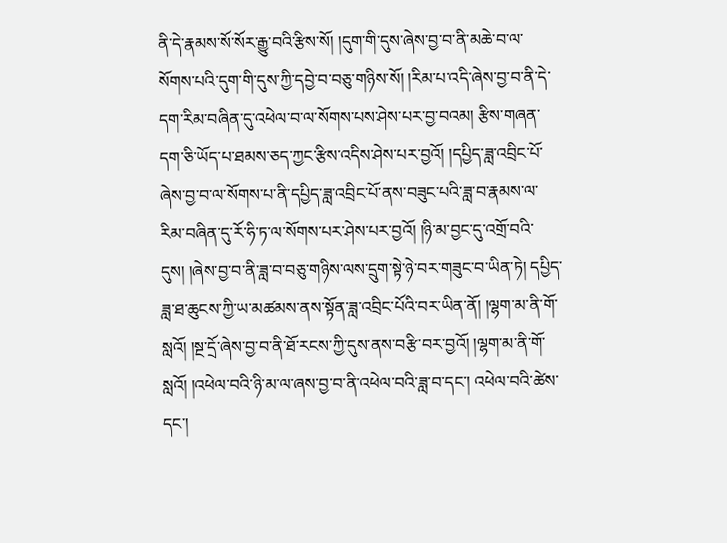ནི་དེ་རྣམས་སོ་སོར་རྒྱུ་བའི་རྩིས་སོ། །དུག་གི་དུས་ཞེས་བྱ་བ་ནི་མཆེ་བ་ལ་སོགས་པའི་དུག་གི་དུས་ཀྱི་དབྱེ་བ་བཅུ་གཉིས་སོ། །རིམ་པ་འདི་ཞེས་བྱ་བ་ནི་དེ་དག་རིམ་བཞིན་དུ་འཕེལ་བ་ལ་སོགས་པས་ཤེས་པར་བྱ་བའམ། རྩིས་གཞན་དག་ཅི་ཡོད་པ་ཐམས་ཅད་ཀྱང་རྩིས་འདིས་ཤེས་པར་བྱའོ། །དཔྱིད་ཟླ་འབྲིང་པོ་ཞེས་བྱ་བ་ལ་སོགས་པ་ནི་དཔྱིད་ཟླ་འབྲིང་པོ་ནས་བཟུང་པའི་ཟླ་བ་རྣམས་ལ་རིམ་བཞིན་དུ་རོ་ཧི་ཏ་ལ་སོགས་པར་ཤེས་པར་བྱའོ། །ཉི་མ་བྱང་དུ་འགྲོ་བའི་དུས། །ཞེས་བྱ་བ་ནི་ཟླ་བ་བཅུ་གཉིས་ལས་དྲུག་སྟེ་ཉེ་བར་གཟུང་བ་ཡིན་ཏེ། དཔྱིད་ཟླ་ཐ་ཆུངས་ཀྱི་ཡ་མཚམས་ནས་སྟོན་ཟླ་འབྲིང་པོའི་བར་ཡིན་ནོ། །ལྷག་མ་ནི་གོ་སླའོ། །སྔ་དྲོ་ཞེས་བྱ་བ་ནི་ཐོ་རངས་ཀྱི་དུས་ནས་བརྩི་བར་བྱའོ། །ལྷག་མ་ནི་གོ་སླའོ། །འཕེལ་བའི་ཉི་མ་ལ་ཞས་བྱ་བ་ནི་འཕེལ་བའི་ཟླ་བ་དང་། འཕེལ་བའི་ཚེས་དང་།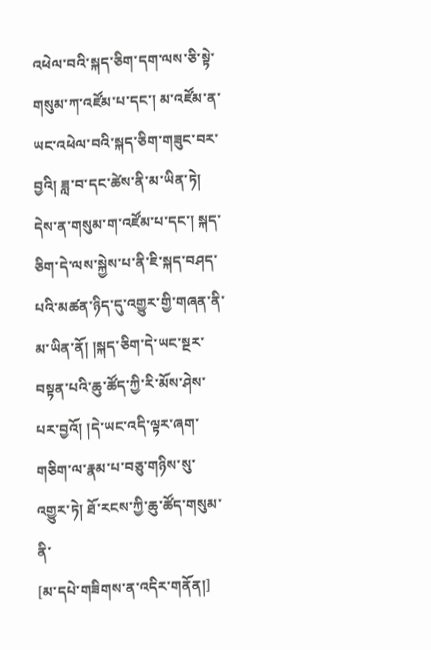འཕེལ་བའི་སྐད་ཅིག་དག་ལས་ཅི་སྟེ་གསུམ་ཀ་འཛོམ་པ་དང་། མ་འཛོམ་ན་ཡང་འཕེལ་བའི་སྐད་ཅིག་གཟུང་བར་བྱའི། ཟླ་བ་དང་ཚེས་ནི་མ་ཡིན་ཏེ། དེས་ན་གསུམ་ག་འཛོམ་པ་དང་། སྐད་ཅིག་དེ་ལས་སྐྱེས་པ་ནི་ཇི་སྐད་བཤད་པའི་མཚན་ཉིད་དུ་འགྱུར་གྱི་གཞན་ནི་མ་ཡིན་ནོ། །སྐད་ཅིག་དེ་ཡང་སྔར་བསྟན་པའི་ཆུ་ཚོད་ཀྱི་རི་མོས་ཤེས་པར་བྱའོ། །དེ་ཡང་འདི་ལྟར་ཞག་གཅིག་ལ་རྣམ་པ་བཅུ་གཉིས་སུ་འགྱུར་ཏེ། ཐོ་རངས་ཀྱི་ཆུ་ཚོད་གསུམ་ནི་
[མ་དཔེ་གཟིགས་ན་འདིར་གནོན།]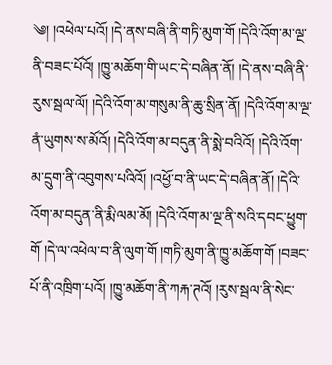༄། །འཕེལ་པའོ། །དེ་ནས་བཞི་ནི་གཏི་མུག་གོ །དེའི་འོག་མ་ལྔ་ནི་བཟང་པོའོ། །ཁྱུ་མཆོག་གི་ཡང་དེ་བཞིན་ནོ། །དེ་ནས་བཞི་ནི་རུས་སྦལ་ལོ། །དེའི་འོག་མ་གསུམ་ནི་ཆུ་སྲིན་ནོ། །དེའི་འོག་མ་ལྔ་ནཾ་ཡུགས་ས་མོའོ། །དེའི་འོག་མ་བདུན་ནི་སྨེ་བའིའོ། །དེའི་འོག་མ་དྲུག་ནི་འབུགས་པའིའོ། །འཕྱོ་བ་ནི་ཡང་དེ་བཞིན་ནོ། །དེའི་འོག་མ་བདུན་ནི་རྨི་ལམ་མོ། །དེའི་འོག་མ་ལྔ་ནི་སའི་དབང་ཕྱུག་གོ །དེ་ལ་འཕེལ་བ་ནི་ལུག་གོ །གཏི་མུག་ནི་ཁྱུ་མཆོག་གོ །བཟང་པོ་ནི་འཁྲིག་པའོ། །ཁྱུ་མཆོག་ནི་ཀརྐ་ཊའོ། །རུས་སྦལ་ནི་སེང་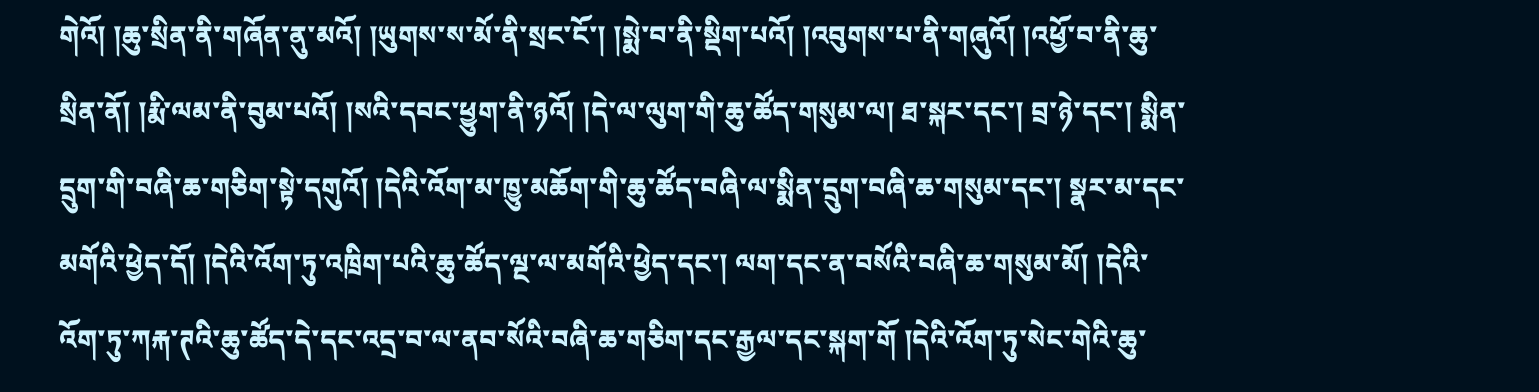གེའོ། །ཆུ་སྲིན་ནི་གཞོན་ནུ་མའོ། །ཡུགས་ས་མོ་ནི་སྲང་ངོ་། །སྨེ་བ་ནི་སྡིག་པའོ། །འབུགས་པ་ནི་གཞུའོ། །འཕྱོ་བ་ནི་ཆུ་སྲིན་ནོ། །རྨི་ལམ་ནི་བུམ་པའོ། །སའི་དབང་ཕྱུག་ནི་ཉའོ། །དེ་ལ་ལུག་གི་ཆུ་ཚོད་གསུམ་ལ། ཐ་སྐར་དང་། བྲ་ཉེ་དང་། སྨིན་དྲུག་གི་བཞི་ཆ་གཅིག་སྟེ་དགུའོ། །དེའི་འོག་མ་ཁྱུ་མཆོག་གི་ཆུ་ཚོད་བཞི་ལ་སྨིན་དྲུག་བཞི་ཆ་གསུམ་དང་། སྣར་མ་དང་མགོའི་ཕྱེད་དོ། །དེའི་འོག་ཏུ་འཁྲིག་པའི་ཆུ་ཚོད་ལྔ་ལ་མགོའི་ཕྱེད་དང་། ལག་དང་ན་བསོའི་བཞི་ཆ་གསུམ་མོ། །དེའི་འོག་ཏུ་ཀརྐ་ཊའི་ཆུ་ཚོད་དེ་དང་འདྲ་བ་ལ་ནབ་སོའི་བཞི་ཆ་གཅིག་དང་རྒྱལ་དང་སྐག་གོ །དེའི་འོག་ཏུ་སེང་གེའི་ཆུ་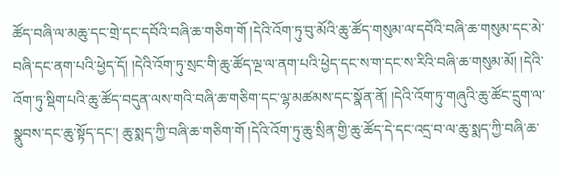ཚོད་བཞི་ལ་མཆུ་དང་གྲེ་དང་དབོའི་བཞི་ཆ་གཅིག་གོ །དེའི་འོག་ཏུ་བུ་མོའི་ཆུ་ཚོད་གསུམ་ལ་དབོའི་བཞི་ཆ་གསུམ་དང་མེ་བཞི་དང་ནག་པའི་ཕྱེད་དོ། །དེའི་འོག་ཏུ་སྲང་གི་ཆུ་ཚོད་ལྔ་ལ་ནག་པའི་ཕྱེད་དང་ས་ག་དང་ས་རིའི་བཞི་ཆ་གསུམ་མོ། །དེའི་འོག་ཏུ་སྡིག་པའི་ཆུ་ཚོད་བདུན་ལས་གའི་བཞི་ཆ་གཅིག་དང་ལྷ་མཚམས་དང་སྣོན་ནོ། །དེའི་འོག་ཏུ་གཞུའི་ཆུ་ཚོང་དྲུག་ལ་སྣུབས་དང་ཆུ་སྟོད་དང་། ཆུ་སྨད་ཀྱི་བཞི་ཆ་གཅིག་གོ །དེའི་འོག་ཏུ་ཆུ་སྲིན་གྱི་ཆུ་ཚོད་དེ་དང་འདྲ་བ་ལ་ཆུ་སྨད་ཀྱི་བཞི་ཆ་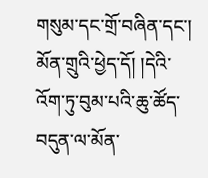གསུམ་དང་གྲོ་བཞིན་དང་། མོན་གྲུའི་ཕྱེད་དོ། །དེའི་འོག་ཏུ་བུམ་པའི་ཆུ་ཚོད་བདུན་ལ་མོན་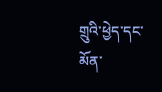གྲུའི་ཕྱེད་དང་མོན་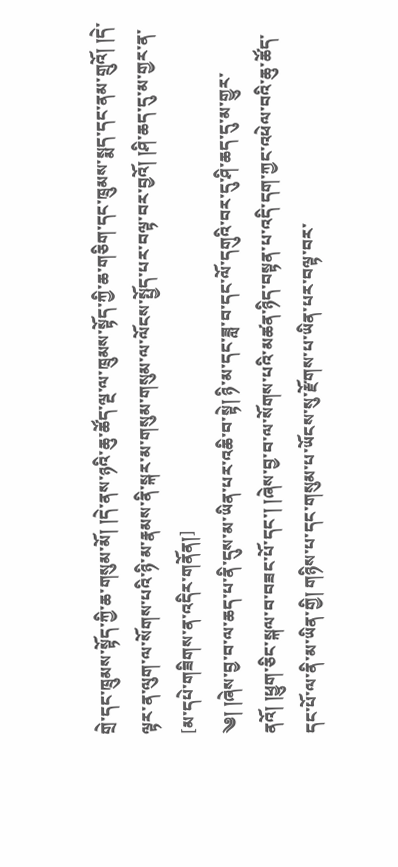གྲེ་དང་ཁྲུམས་སྟོད་ཀྱི་ཆ་གསུམ་མོ། །དེ་ནས་ཉའི་ཆུ་ཚོད་ལྔ་ལ་ཁྲུམས་སྟོད་ཀྱི་ཆ་གཅིག་དང་ཁྲུམས་སྨད་དང་ནམ་གྲུའོ། །དེ་ལྟར་ན་ལུག་ལ་སོགས་པའི་ཉི་མ་རྣམས་ནི་སྐར་མ་གསུམ་གསུམ་ལ་ལོངས་སྤྱོད་པར་བལྟ་བར་བྱའོ། །ཤི་ཆད་དུ་མ་གྱར་ན་
[མ་དཔེ་གཟིགས་ན་འདིར་གནོན།]
༄། །ཞེས་བྱ་བ་ལ་ཆད་པ་ནི་དུས་མ་ཡིན་པར་འཆི་བ་སྟེ། ཉི་མ་དང་ཟླ་བ་དང་ལོ་དགུའི་བར་དུ་ཤི་ཆད་དུ་མ་གྱུར་ནའོ། །ཕྱུག་ཅིང་སྐལ་བ་བཟང་པོ་དང་། །ཞེས་བྱ་བ་ལ་སོགས་པའི་མཚན་ཉིད་བསྟན་པ་འདི་དག་ཀྱང་འཕེལ་བའི་ཆུ་ཚོད་དང་པོ་ལ་ནི་མ་ཡིན་གྱི། གཉིས་པ་དང་གསུམ་པ་ཡོངས་སུ་རྫོགས་པ་ཡིན་པར་བལྟ་བར་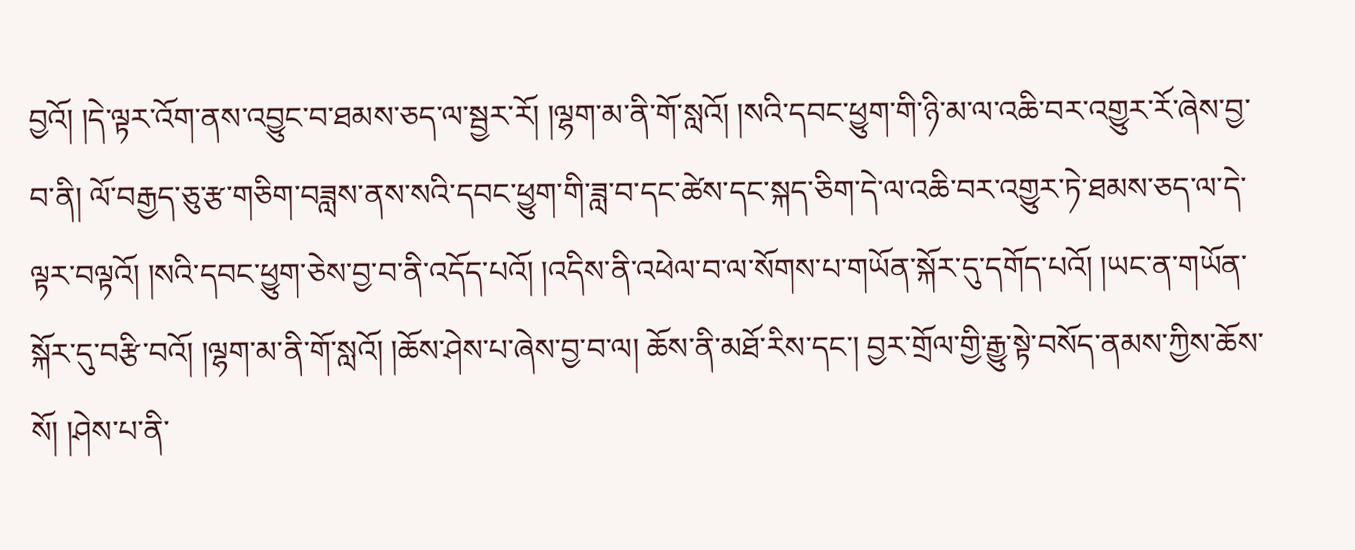བྱའོ། །དེ་ལྟར་འོག་ནས་འབྱུང་བ་ཐམས་ཅད་ལ་སྦྱར་རོ། །ལྷག་མ་ནི་གོ་སླའོ། །སའི་དབང་ཕྱུག་གི་ཉི་མ་ལ་འཆི་བར་འགྱུར་རོ་ཞེས་བྱ་བ་ནི། ལོ་བརྒྱད་ཅུ་རྩ་གཅིག་བཟླས་ནས་སའི་དབང་ཕྱུག་གི་ཟླ་བ་དང་ཚེས་དང་སྐད་ཅིག་དེ་ལ་འཆི་བར་འགྱུར་ཏེ་ཐམས་ཅད་ལ་དེ་ལྟར་བལྟའོ། །སའི་དབང་ཕྱུག་ཅེས་བྱ་བ་ནི་འདོད་པའོ། །འདིས་ནི་འཕེལ་བ་ལ་སོགས་པ་གཡོན་སྐོར་དུ་དགོད་པའོ། །ཡང་ན་གཡོན་སྐོར་དུ་བརྩི་བའོ། །ལྷག་མ་ནི་གོ་སླའོ། །ཆོས་ཤེས་པ་ཞེས་བྱ་བ་ལ། ཆོས་ནི་མཐོ་རིས་དང་། བྱར་གྲོལ་གྱི་རྒྱུ་སྟེ་བསོད་ནམས་ཀྱིས་ཆོས་སོ། །ཤེས་པ་ནི་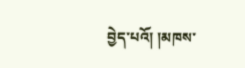བྱེད་པའོ། །མཁས་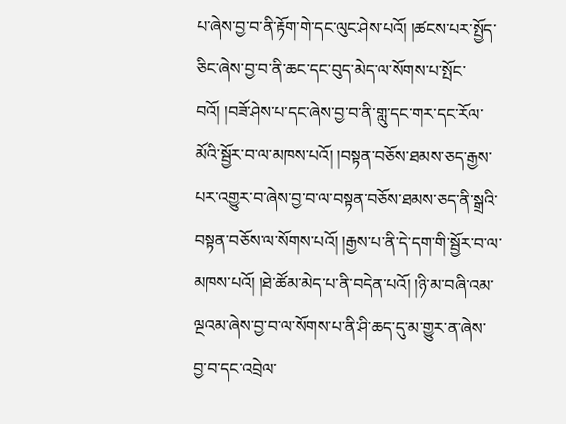པ་ཞེས་བྱ་བ་ནི་རྟོག་གེ་དང་ལུང་ཤེས་པའོ། །ཚངས་པར་སྤྱོད་ཅིང་ཞེས་བྱ་བ་ནི་ཆང་དང་བུད་མེད་ལ་སོགས་པ་སྤོང་བའོ། །བཟོ་ཤེས་པ་དང་ཞེས་བྱ་བ་ནི་གླུ་དང་གར་དང་རོལ་མོའི་སྦྱོར་བ་ལ་མཁས་པའོ། །བསྟན་བཅོས་ཐམས་ཅད་རྒྱས་པར་འགྱུར་བ་ཞེས་བྱ་བ་ལ་བསྟན་བཅོས་ཐམས་ཅད་ནི་སྒྲའི་བསྟན་བཅོས་ལ་སོགས་པའོ། །རྒྱས་པ་ནི་དེ་དག་གི་སྦྱོར་བ་ལ་མཁས་པའོ། །ཐེ་ཚོམ་མེད་པ་ནི་བདེན་པའོ། །ཉི་མ་བཞི་འམ་ལྔའམ་ཞེས་བྱ་བ་ལ་སོགས་པ་ནི་ཤི་ཆད་དུ་མ་གྱུར་ན་ཞེས་བྱ་བ་དང་འབྲེལ་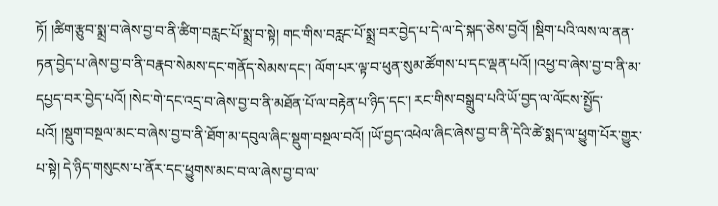ཏོ། །ཚིག་རྩུབ་སྨྲ་བ་ཞེས་བྱ་བ་ནི་ཚིག་བརླང་པོ་སྨྲ་བ་སྟེ། གང་གིས་བརླང་པོ་སྨྲ་བར་བྱེད་པ་དེ་ལ་དེ་སྐད་ཅེས་བྱའོ། །སྡིག་པའི་ལས་ལ་ནན་ཏན་བྱེད་པ་ཞེས་བྱ་བ་ནི་བརྣབ་སེམས་དང་གནོད་སེམས་དང་། ལོག་པར་ལྟ་བ་ཕུན་སུམ་ཚོགས་པ་དང་ལྡན་པའོ། །འཕྱ་བ་ཞེས་བྱ་བ་ནི་མ་དཔྱད་བར་བྱེད་པའོ། །སེང་གེ་དང་འདྲ་བ་ཞེས་བྱ་བ་ནི་མཐོན་པོ་ལ་བརྟེན་པ་ཉིད་དང་། རང་གིས་བསྒྲུབ་པའི་ཡོ་བྱད་ལ་ལོངས་སྤྱོད་པའོ། །སྡུག་བསྔལ་མང་བ་ཞེས་བྱ་བ་ནི་ཐོག་མ་དབུལ་ཞིང་སྡུག་བསྔལ་བའོ། །ཡོ་བྱད་འཕེལ་ཞིང་ཞེས་བྱ་བ་ནི་དེའི་ཚེ་སྨད་ལ་ཕྱུག་པོར་གྱུར་པ་སྟེ། དེ་ཉིད་གསུངས་པ་ནོར་དང་ཕྱུགས་མང་བ་ལ་ཞེས་བྱ་བ་ལ་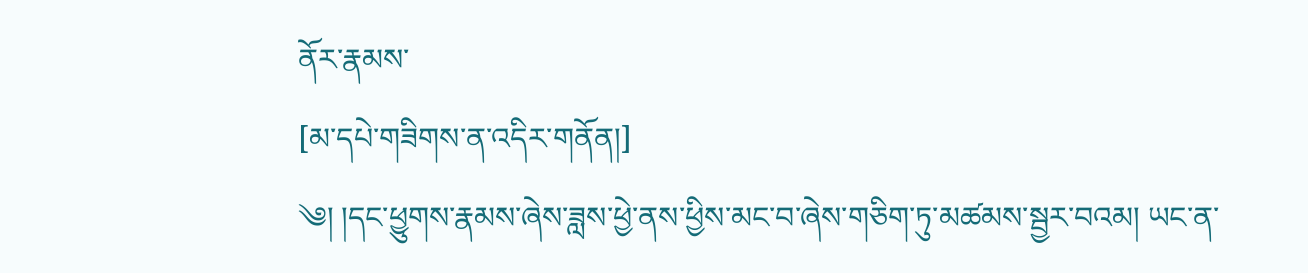ནོར་རྣམས་
[མ་དཔེ་གཟིགས་ན་འདིར་གནོན།]
༄། །དང་ཕྱུགས་རྣམས་ཞེས་ཟླས་ཕྱེ་ནས་ཕྱིས་མང་བ་ཞེས་གཅིག་ཏུ་མཚམས་སྦྱར་བའམ། ཡང་ན་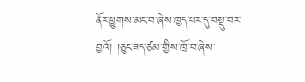ནོར་ཕྱུགས་མང་བ་ཞེས་ཁྱད་པར་དུ་བསྡུ་བར་བྱའོ། །ཅུང་ཟད་ཙམ་གྱིས་ཁྲོ་བ་ཞེས་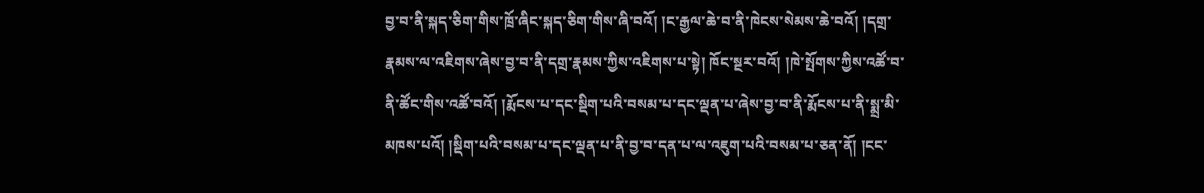བྱ་བ་ནི་སྐད་ཅིག་གིས་ཁྲོ་ཞིང་སྐད་ཅིག་གིས་ཞི་བའོ། །ང་རྒྱལ་ཆེ་བ་ནི་ཁེངས་སེམས་ཆེ་བའོ། །དགྲ་རྣམས་ལ་འཇིགས་ཞེས་བྱ་བ་ནི་དགྲ་རྣམས་ཀྱིས་འཇིགས་པ་སྟེ། ཁོང་སྔར་བའོ། །ཁེ་སྤོགས་ཀྱིས་འཚོ་བ་ནི་ཚོང་གིས་འཚོ་བའོ། །རྨོངས་པ་དང་སྡིག་པའི་བསམ་པ་དང་ལྡན་པ་ཞེས་བྱ་བ་ནི་རྨོངས་པ་ནི་སྨྲ་མི་མཁས་པའོ། །སྡིག་པའི་བསམ་པ་དང་ལྡན་པ་ནི་བྱ་བ་དན་པ་ལ་འཇུག་པའི་བསམ་པ་ཅན་ནོ། །ངང་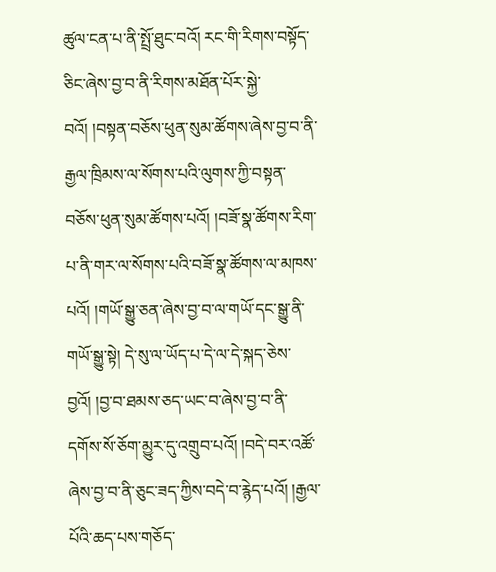ཚུལ་ངན་པ་ནི་སྤྲོ་ཐུང་བའོ། རང་གི་རིགས་བསྟོད་ཅིང་ཞེས་བྱ་བ་ནི་རིགས་མཐོན་པོར་སྐྱེ་བའོ། །བསྟན་བཅོས་ཕུན་སུམ་ཚོགས་ཞེས་བྱ་བ་ནི་རྒྱལ་ཁྲིམས་ལ་སོགས་པའི་ལུགས་ཀྱི་བསྟན་བཅོས་ཕུན་སུམ་ཚོགས་པའོ། །བཟོ་སྣ་ཚོགས་རིག་པ་ནི་གར་ལ་སོགས་པའི་བཟོ་སྣ་ཚོགས་ལ་མཁས་པའོ། །གཡོ་སྒྱུ་ཅན་ཞེས་བྱ་བ་ལ་གཡོ་དང་སྒྱུ་ནི་གཡོ་སྒྱུ་སྟེ། དེ་སུ་ལ་ཡོད་པ་དེ་ལ་དེ་སྐད་ཅེས་བྱའོ། །བྱ་བ་ཐམས་ཅད་ཡང་བ་ཞེས་བྱ་བ་ནི་དགོས་སོ་ཅོག་མྱུར་དུ་འགྲུབ་པའོ། །བདེ་བར་འཚོ་ཞེས་བྱ་བ་ནི་ཅུང་ཟད་ཀྱིས་བདེ་བ་རྙེད་པའོ། །རྒྱལ་པོའི་ཆད་པས་གཅོད་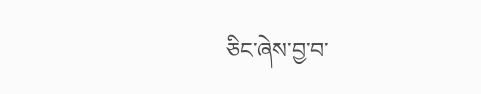ཅིང་ཞེས་བྱ་བ་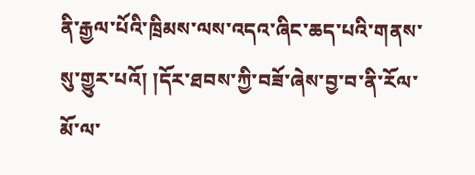ནི་རྒྱལ་པོའི་ཁྲིམས་ལས་འདའ་ཞིང་ཆད་པའི་གནས་སུ་གྱུར་པའོ། །དོར་ཐབས་ཀྱི་བཟོ་ཞེས་བྱ་བ་ནི་རོལ་མོ་ལ་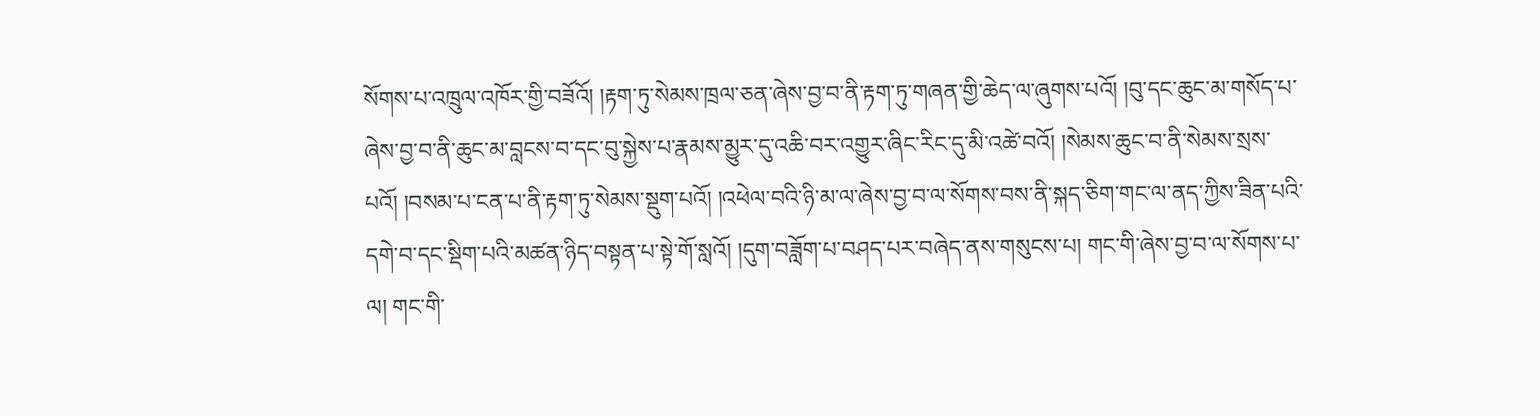སོགས་པ་འཁྲུལ་འཁོར་གྱི་བཟོའོ། །རྟག་ཏུ་སེམས་ཁྲལ་ཅན་ཞེས་བྱ་བ་ནི་རྟག་ཏུ་གཞན་གྱི་ཆེད་ལ་ཞུགས་པའོ། །བུ་དང་ཆུང་མ་གསོད་པ་ཞེས་བྱ་བ་ནི་ཆུང་མ་བླངས་བ་དང་བུ་སྐྱེས་པ་རྣམས་མྱུར་དུ་འཆི་བར་འགྱུར་ཞིང་རིང་དུ་མི་འཚེ་བའོ། །སེམས་ཆུང་བ་ནི་སེམས་སྲས་པའོ། །བསམ་པ་ངན་པ་ནི་རྟག་ཏུ་སེམས་སྡུག་པའོ། །འཕེལ་བའི་ཉི་མ་ལ་ཞེས་བྱ་བ་ལ་སོགས་བས་ནི་སྐད་ཅིག་གང་ལ་ནད་ཀྱིས་ཟིན་པའི་དགེ་བ་དང་སྡིག་པའི་མཚན་ཉིད་བསྟན་པ་སྟེ་གོ་སླའོ། །དུག་བཟློག་པ་བཤད་པར་བཞེད་ནས་གསུངས་པ། གང་གི་ཞེས་བྱ་བ་ལ་སོགས་པ་ལ། གང་གི་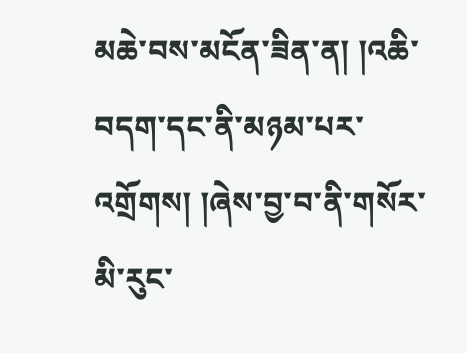མཆེ་བས་མངོན་ཟིན་ན། །འཆི་བདག་དང་ནི་མཉམ་པར་འགྲོགས། །ཞེས་བྱ་བ་ནི་གསོར་མི་རུང་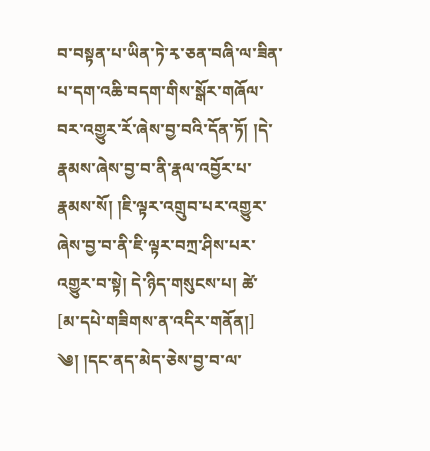བ་བསྟན་པ་ཡིན་ཏེ་རྭ་ཅན་བཞི་ལ་ཟིན་པ་དག་འཆི་བདག་གིས་སྒོར་གཞོལ་བར་འགྱུར་རོ་ཞེས་བྱ་བའི་དོན་ཏོ། །དེ་རྣམས་ཞེས་བྱ་བ་ནི་རྣལ་འབྱོར་པ་རྣམས་སོ། །ཇི་ལྟར་འགྲུབ་པར་འགྱུར་ཞེས་བྱ་བ་ནི་ཇི་ལྟར་བཀྲ་ཤིས་པར་འགྱུར་བ་སྟེ། དེ་ཉིད་གསུངས་པ། ཚེ་
[མ་དཔེ་གཟིགས་ན་འདིར་གནོན།]
༄། །དང་ནད་མེད་ཅེས་བྱ་བ་ལ་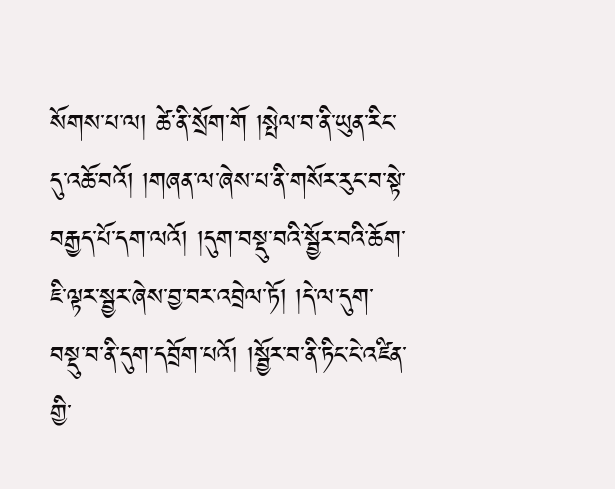སོགས་པ་ལ། ཚེ་ནི་སྲོག་གོ །སྤེལ་བ་ནི་ཡུན་རིང་དུ་འཆོ་བའོ། །གཞན་ལ་ཞེས་པ་ནི་གསོར་རུང་བ་སྟེ་བརྒྱད་པོ་དག་ལའོ། །དུག་བསྡུ་བའི་སྦྱོར་བའི་ཆོག་ཇི་ལྟར་སྦྱར་ཞེས་བྱ་བར་འབྲེལ་ཏོ། །དེ་ལ་དུག་བསྡུ་བ་ནི་དུག་དབྲོག་པའོ། །སྦྱོར་བ་ནི་ཏིང་ངེ་འཛིན་གྱི་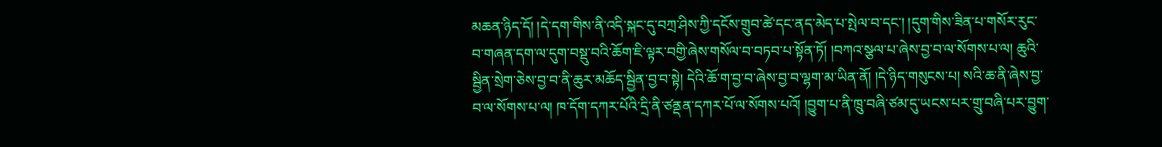མཆན་ཉིད་དོ། །དེ་དག་གིས་ནི་འདི་སྐང་དུ་བཀྲ་ཤིས་ཀྱི་དངོས་གྲུབ་ཚེ་དང་ནད་མེད་པ་སྤེལ་བ་དང་། །དུག་གིས་ཟིན་པ་གསོར་རུང་བ་གཞན་དག་ལ་དུག་བསྡུ་བའི་ཆོག་ཇི་ལྟར་བགྱི་ཞེས་གསོལ་བ་བཏབ་པ་སྟོན་ཏོ། །བཀའ་སྩལ་པ་ཞེས་བྱ་བ་ལ་སོགས་པ་ལ། ཆུའི་སྦྱིན་སྲེག་ཅེས་བྱ་བ་ནི་ཆུར་མཆོད་སྦྱིན་བྱ་བ་སྟེ། དེའི་ཆོ་ག་བྱ་བ་ཞེས་བྱ་བ་ལྷག་མ་ཡིན་ནོ། །དེ་ཉིད་གསུངས་པ། སའི་ཆ་ནི་ཞེས་བྱ་བ་ལ་སོགས་པ་ལ། ཁ་དོག་དཀར་པོའི་དྲི་ནི་ཙནྡན་དཀར་པོ་ལ་སོགས་པའོ། །བྱུག་པ་ནི་ཁྲུ་བཞི་ཙམ་དུ་ཡངས་པར་གྲུ་བཞི་པར་བྱུག་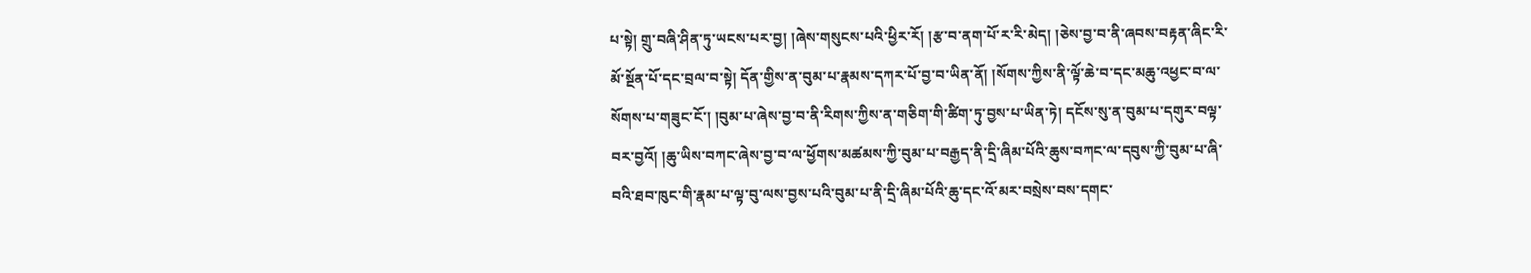པ་སྟེ། གྲུ་བཞི་ཤིན་ཏུ་ཡངས་པར་བྱ། །ཞེས་གསུངས་པའི་ཕྱིར་རོ། །རྩ་བ་ནག་པོ་ར་རི་མེད། །ཅེས་བྱ་བ་ནི་ཞབས་བརྟན་ཞིང་རི་མོ་སྔོན་པོ་དང་བྲལ་བ་སྟེ། དོན་གྱིས་ན་བུམ་པ་རྣམས་དཀར་པོ་བྱ་བ་ཡིན་ནོ། །སོགས་ཀྱིས་ནི་ལྟོ་ཆེ་བ་དང་མཆུ་འཕྱང་བ་ལ་སོགས་པ་གཟུང་ངོ་། །བུམ་པ་ཞེས་བྱ་བ་ནི་རིགས་ཀྱིས་ན་གཅིག་གི་ཚིག་ཏུ་བྱས་པ་ཡིན་ཏེ། དངོས་སུ་ན་བུམ་པ་དགུར་བལྟ་བར་བྱའོ། །ཆུ་ཡིས་བཀང་ཞེས་བྱ་བ་ལ་ཕྱོགས་མཚམས་ཀྱི་བུམ་པ་བརྒྱད་ནི་དྲི་ཞིམ་པོའི་ཆུས་བཀང་ལ་དབུས་ཀྱི་བུམ་པ་ཞི་བའི་ཐབ་ཁུང་གི་རྣམ་པ་ལྟ་བུ་ལས་བྱས་པའི་བུམ་པ་ནི་དྲི་ཞིམ་པོའི་ཆུ་དང་འོ་མར་བསྲེས་བས་དགང་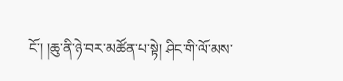ངོ་། །ཆུ་ནི་ཉེ་བར་མཚོན་པ་སྟེ། ཤིང་གི་ལོ་མས་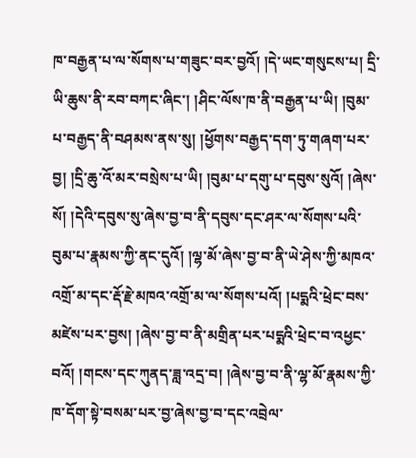ཁ་བརྒྱན་པ་ལ་སོགས་པ་གཟུང་བར་བྱའོ། །དེ་ཡང་གསུངས་པ། དྲི་ཡི་ཆུས་ནི་རབ་བཀང་ཞིང་། །ཤིང་ལོས་ཁ་ནི་བརྒྱན་པ་ཡི། །བུམ་པ་བརྒྱད་ནི་བཤམས་ནས་སུ། །ཕྱོགས་བརྒྱད་དག་ཏུ་གཞག་པར་བྱ། །དྲི་ཆུ་འོ་མར་བསྲེས་པ་ཡི། །བུམ་པ་དགུ་པ་དབུས་སུའོ། །ཞེས་སོ། །དེའི་དབུས་སུ་ཞེས་བྱ་བ་ནི་དབུས་དང་ཤར་ལ་སོགས་པའི་བུམ་པ་རྣམས་ཀྱི་ནང་དུའོ། །ལྷ་མོ་ཞེས་བྱ་བ་ནི་ཡེ་ཤེས་ཀྱི་མཁའ་འགྲོ་མ་དང་རྡོ་རྗེ་མཁའ་འགྲོ་མ་ལ་སོགས་པའོ། །པདྨའི་ཕྲེང་བས་མཛེས་པར་བྱས། །ཞེས་བྱ་བ་ནི་མགྲིན་པར་པདྨའི་ཕྲེང་བ་འཕྱང་བའོ། །གངས་དང་ཀུནད་ཟླ་འདྲ་བ། །ཞེས་བྱ་བ་ནི་ལྷ་མོ་རྣམས་ཀྱི་ཁ་དོག་སྟེ་བསམ་པར་བྱ་ཞེས་བྱ་བ་དང་འབྲེལ་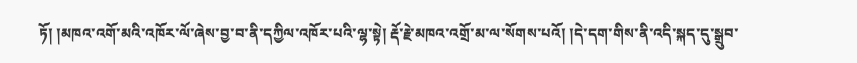ཏོ། །མཁའ་འགོ་མའི་འཁོར་ལོ་ཞེས་བྱ་བ་ནི་དཀྱིལ་འཁོར་པའི་ལྷ་སྟེ། རྡོ་རྗེ་མཁའ་འགྲོ་མ་ལ་སོགས་པའོ། །དེ་དག་གིས་ནི་འདི་སྐད་དུ་སྒྲུབ་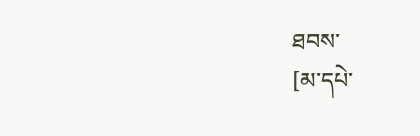ཐབས་
[མ་དཔེ་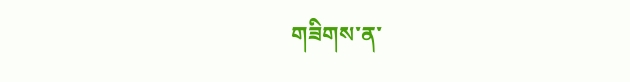གཟིགས་ན་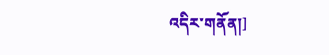འདིར་གནོན།]